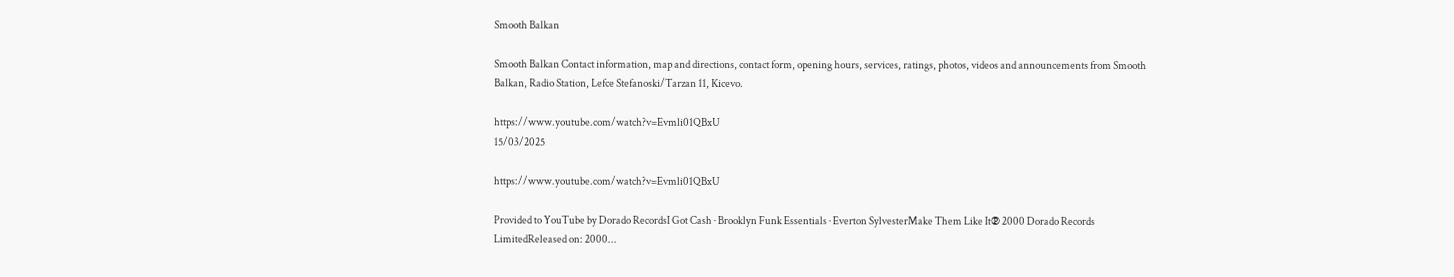Smooth Balkan

Smooth Balkan Contact information, map and directions, contact form, opening hours, services, ratings, photos, videos and announcements from Smooth Balkan, Radio Station, Lefce Stefanoski/Tarzan 11, Kicevo.

https://www.youtube.com/watch?v=Evmli01QBxU
15/03/2025

https://www.youtube.com/watch?v=Evmli01QBxU

Provided to YouTube by Dorado RecordsI Got Cash · Brooklyn Funk Essentials · Everton SylvesterMake Them Like It℗ 2000 Dorado Records LimitedReleased on: 2000...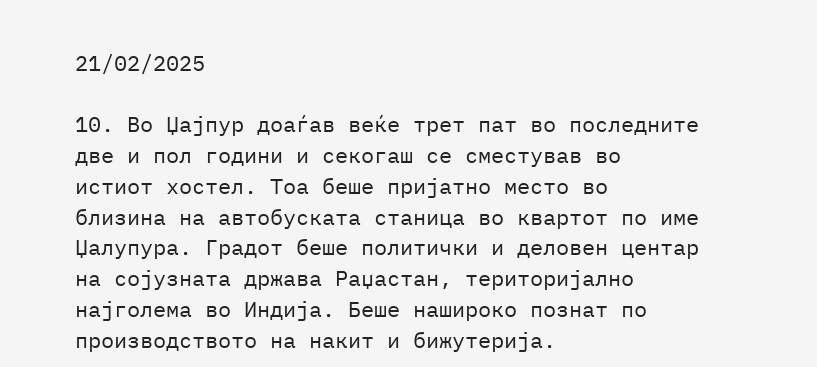21/02/2025

10. Во Џајпур доаѓав веќе трет пат во последните две и пол години и секогаш се сместував во истиот хостел. Тоа беше пријатно место во близина на автобуската станица во квартот по име Џалупура. Градот беше политички и деловен центар на сојузната држава Раџастан, територијално најголема во Индија. Беше нашироко познат по производството на накит и бижутерија.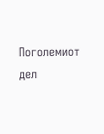Поголемиот дел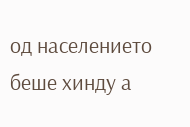од населението беше хинду а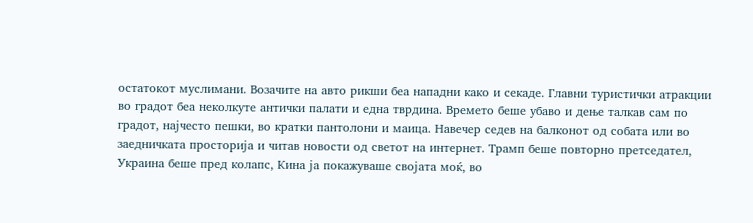остатокот муслимани. Возачите на авто рикши беа нападни како и секаде. Главни туристички атракции во градот беа неколкуте антички палати и една тврдина. Времето беше убаво и дење талкав сам по градот, најчесто пешки, во кратки пантолони и маица. Навечер седев на балконот од собата или во заедничката просторија и читав новости од светот на интернет. Трамп беше повторно претседател, Украина беше пред колапс, Кина ја покажуваше својата моќ, во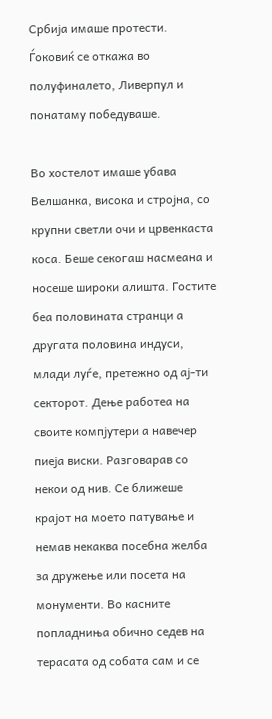Србија имаше протести. Ѓоковиќ се откажа во полуфиналето, Ливерпул и понатаму победуваше.

Во хостелот имаше убава Велшанка, висока и стројна, со крупни светли очи и црвенкаста коса. Беше секогаш насмеана и носеше широки алишта. Гостите беа половината странци а другата половина индуси, млади луѓе, претежно од ај-ти секторот. Дење работеа на своите компјутери а навечер пиеја виски. Разговарав со некои од нив. Се ближеше крајот на моето патување и немав некаква посебна желба за дружење или посета на монументи. Во касните попладниња обично седев на терасата од собата сам и се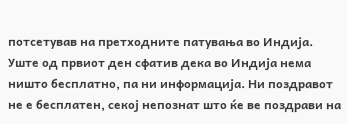потсетував на претходните патувања во Индија. Уште од првиот ден сфатив дека во Индија нема ништо бесплатно, па ни информација. Ни поздравот не е бесплатен, секој непознат што ќе ве поздрави на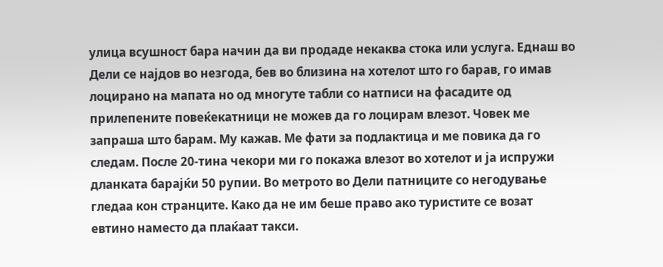улица всушност бара начин да ви продаде некаква стока или услуга. Еднаш во Дели се најдов во незгода, бев во близина на хотелот што го барав, го имав лоцирано на мапата но од многуте табли со натписи на фасадите од прилепените повеќекатници не можев да го лоцирам влезот. Човек ме запраша што барам. Му кажав. Ме фати за подлактица и ме повика да го следам. После 20-тина чекори ми го покажа влезот во хотелот и ја испружи дланката барајќи 50 рупии. Во метрото во Дели патниците со негодување гледаа кон странците. Како да не им беше право ако туристите се возат евтино наместо да плаќаат такси.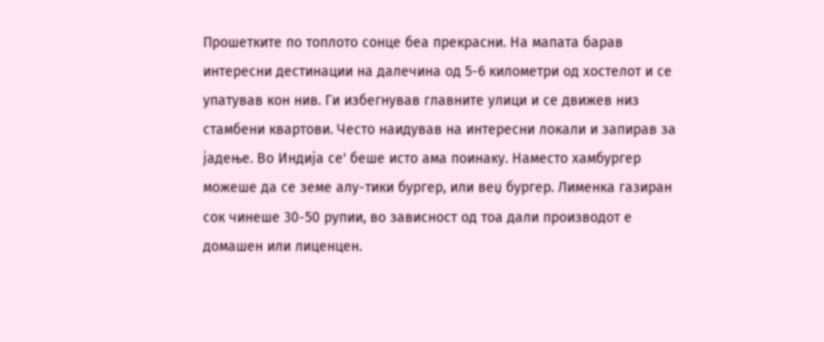Прошетките по топлото сонце беа прекрасни. На мапата барав интересни дестинации на далечина од 5-6 километри од хостелот и се упатував кон нив. Ги избегнував главните улици и се движев низ стамбени квартови. Често наидував на интересни локали и запирав за јадење. Во Индија се' беше исто ама поинаку. Наместо хамбургер можеше да се земе алу-тики бургер, или веџ бургер. Лименка газиран сок чинеше 30-50 рупии, во зависност од тоа дали производот е домашен или лиценцен.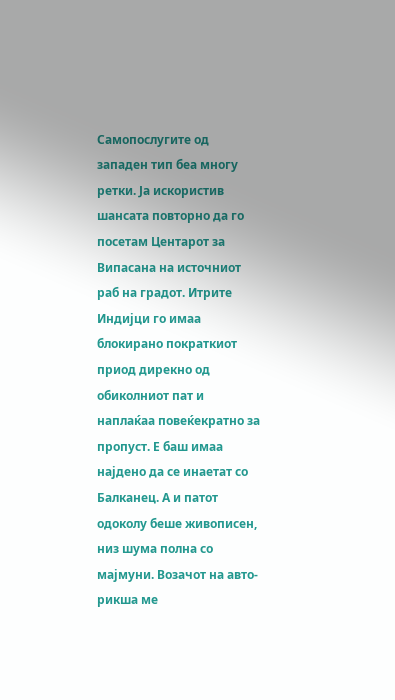Самопослугите од западен тип беа многу ретки. Ја искористив шансата повторно да го посетам Центарот за Випасана на источниот раб на градот. Итрите Индијци го имаа блокирано пократкиот приод дирекно од обиколниот пат и наплаќаа повеќекратно за пропуст. Е баш имаа најдено да се инаетат со Балканец. А и патот одоколу беше живописен, низ шума полна со мајмуни. Возачот на авто-рикша ме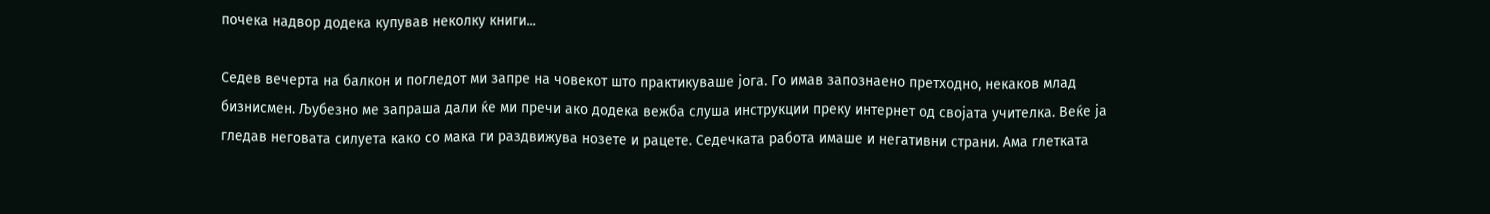почека надвор додека купував неколку книги...

Седев вечерта на балкон и погледот ми запре на човекот што практикуваше јога. Го имав запознаено претходно, некаков млад бизнисмен. Љубезно ме запраша дали ќе ми пречи ако додека вежба слуша инструкции преку интернет од својата учителка. Веќе ја гледав неговата силуета како со мака ги раздвижува нозете и рацете. Седечката работа имаше и негативни страни. Ама глетката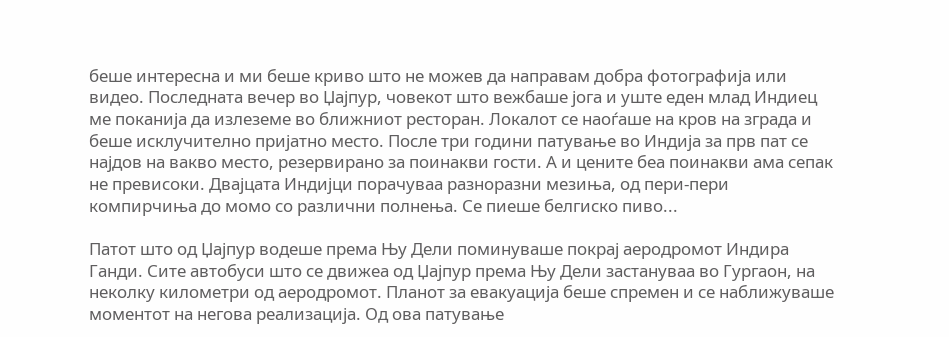беше интересна и ми беше криво што не можев да направам добра фотографија или видео. Последната вечер во Џајпур, човекот што вежбаше јога и уште еден млад Индиец ме поканија да излеземе во ближниот ресторан. Локалот се наоѓаше на кров на зграда и беше исклучително пријатно место. После три години патување во Индија за прв пат се најдов на вакво место, резервирано за поинакви гости. А и цените беа поинакви ама сепак не превисоки. Двајцата Индијци порачуваа разноразни мезиња, од пери-пери компирчиња до момо со различни полнења. Се пиеше белгиско пиво...

Патот што од Џајпур водеше према Њу Дели поминуваше покрај аеродромот Индира Ганди. Сите автобуси што се движеа од Џајпур према Њу Дели застануваа во Гургаон, на неколку километри од аеродромот. Планот за евакуација беше спремен и се наближуваше моментот на негова реализација. Од ова патување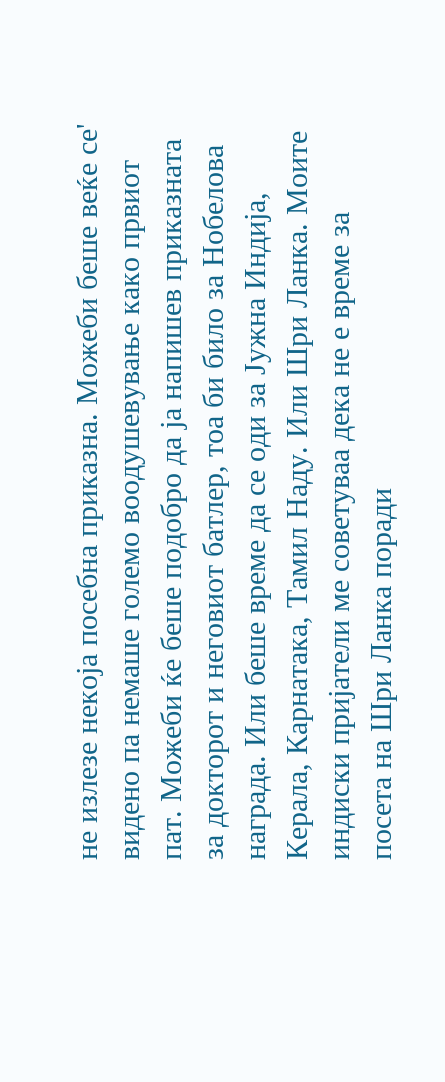не излезе некоја посебна приказна. Можеби беше веќе се' видено па немаше големо воодушевување како првиот пат. Можеби ќе беше подобро да ја напишев приказната за докторот и неговиот батлер, тоа би било за Нобелова награда. Или беше време да се оди за Јужна Индија, Керала, Карнатака, Тамил Наду. Или Шри Ланка. Моите индиски пријатели ме советуваа дека не е време за посета на Шри Ланка поради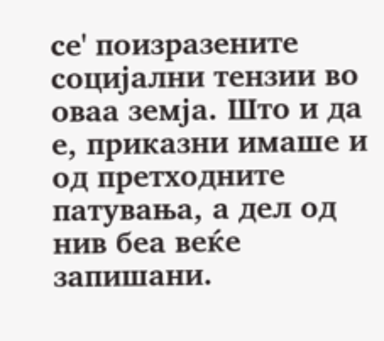се' поизразените социјални тензии во оваа земја. Што и да е, приказни имаше и од претходните патувања, а дел од нив беа веќе запишани.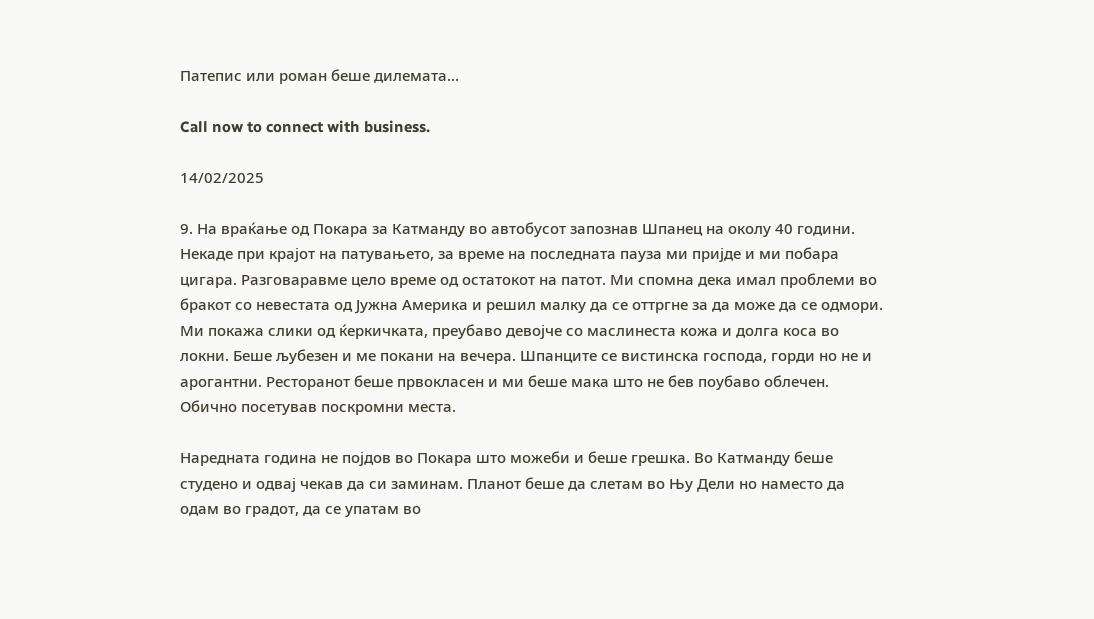Патепис или роман беше дилемата...

Call now to connect with business.

14/02/2025

9. На враќање од Покара за Катманду во автобусот запознав Шпанец на околу 40 години. Некаде при крајот на патувањето, за време на последната пауза ми пријде и ми побара цигара. Разговаравме цело време од остатокот на патот. Ми спомна дека имал проблеми во бракот со невестата од Јужна Америка и решил малку да се оттргне за да може да се одмори. Ми покажа слики од ќеркичката, преубаво девојче со маслинеста кожа и долга коса во локни. Беше љубезен и ме покани на вечера. Шпанците се вистинска господа, горди но не и арогантни. Ресторанот беше првокласен и ми беше мака што не бев поубаво облечен. Обично посетував поскромни места.

Наредната година не појдов во Покара што можеби и беше грешка. Во Катманду беше студено и одвај чекав да си заминам. Планот беше да слетам во Њу Дели но наместо да одам во градот, да се упатам во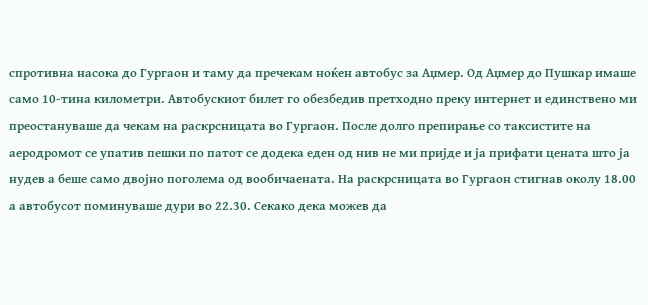спротивна насока до Гургаон и таму да пречекам ноќен автобус за Аџмер. Од Аџмер до Пушкар имаше само 10-тина километри. Автобускиот билет го обезбедив претходно преку интернет и единствено ми преостануваше да чекам на раскрсницата во Гургаон. После долго препирање со таксистите на аеродромот се упатив пешки по патот се додека еден од нив не ми пријде и ја прифати цената што ја нудев а беше само двојно поголема од вообичаената. На раскрсницата во Гургаон стигнав околу 18.00 а автобусот поминуваше дури во 22.30. Секако дека можев да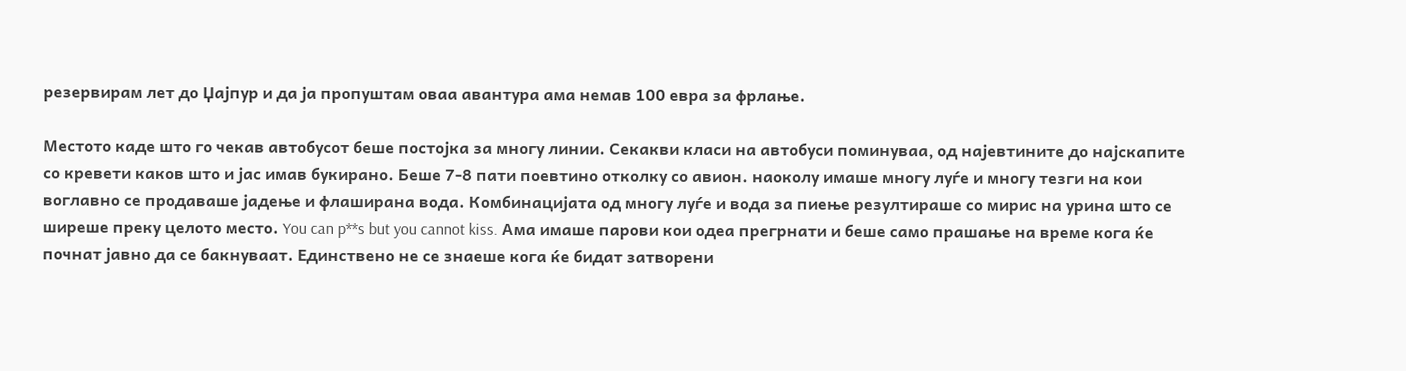резервирам лет до Џајпур и да ја пропуштам оваа авантура ама немав 100 евра за фрлање.

Местото каде што го чекав автобусот беше постојка за многу линии. Секакви класи на автобуси поминуваа, од најевтините до најскапите со кревети каков што и јас имав букирано. Беше 7-8 пати поевтино отколку со авион. наоколу имаше многу луѓе и многу тезги на кои воглавно се продаваше јадење и флаширана вода. Комбинацијата од многу луѓе и вода за пиење резултираше со мирис на урина што се ширеше преку целото место. You can p**s but you cannot kiss. Ама имаше парови кои одеа прегрнати и беше само прашање на време кога ќе почнат јавно да се бакнуваат. Единствено не се знаеше кога ќе бидат затворени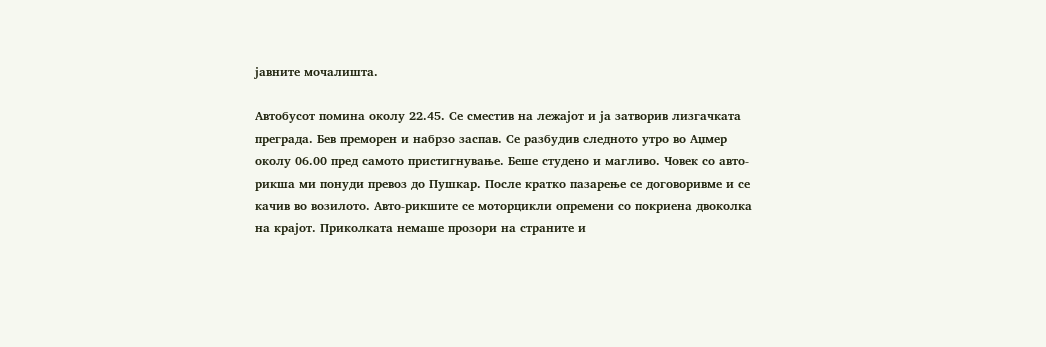јавните мочалишта.

Автобусот помина околу 22.45. Се сместив на лежајот и ја затворив лизгачката преграда. Бев преморен и набрзо заспав. Се разбудив следното утро во Аџмер околу 06.00 пред самото пристигнување. Беше студено и магливо. Човек со авто-рикша ми понуди превоз до Пушкар. После кратко пазарење се договоривме и се качив во возилото. Авто-рикшите се моторцикли опремени со покриена двоколка на крајот. Приколката немаше прозори на страните и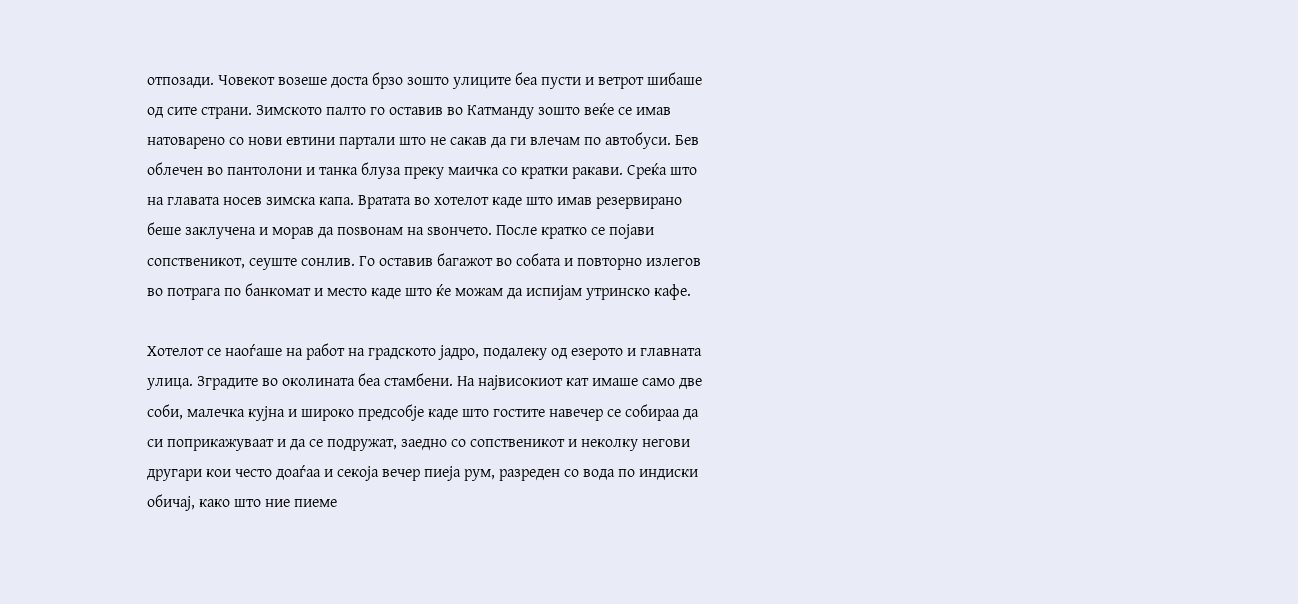отпозади. Човекот возеше доста брзо зошто улиците беа пусти и ветрот шибаше од сите страни. Зимското палто го оставив во Катманду зошто веќе се имав натоварено со нови евтини партали што не сакав да ги влечам по автобуси. Бев облечен во пантолони и танка блуза преку маичка со кратки ракави. Среќа што на главата носев зимска капа. Вратата во хотелот каде што имав резервирано беше заклучена и морав да поѕвонам на ѕвончето. После кратко се појави сопственикот, сеуште сонлив. Го оставив багажот во собата и повторно излегов во потрага по банкомат и место каде што ќе можам да испијам утринско кафе.

Хотелот се наоѓаше на работ на градското јадро, подалеку од езерото и главната улица. Зградите во околината беа стамбени. На највисокиот кат имаше само две соби, малечка кујна и широко предсобје каде што гостите навечер се собираа да си поприкажуваат и да се подружат, заедно со сопственикот и неколку негови другари кои често доаѓаа и секоја вечер пиеја рум, разреден со вода по индиски обичај, како што ние пиеме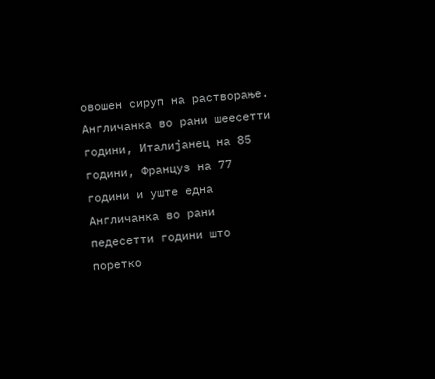овошен сируп на растворање. Англичанка во рани шеесетти години, Италијанец на 85 години, Француз на 77 години и уште една Англичанка во рани педесетти години што поретко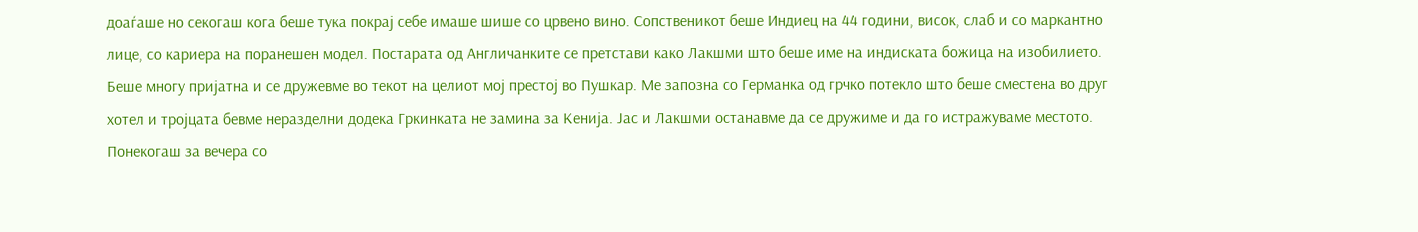доаѓаше но секогаш кога беше тука покрај себе имаше шише со црвено вино. Сопственикот беше Индиец на 44 години, висок, слаб и со маркантно лице, со кариера на поранешен модел. Постарата од Англичанките се претстави како Лакшми што беше име на индиската божица на изобилието. Беше многу пријатна и се дружевме во текот на целиот мој престој во Пушкар. Ме запозна со Германка од грчко потекло што беше сместена во друг хотел и тројцата бевме неразделни додека Гркинката не замина за Кенија. Јас и Лакшми останавме да се дружиме и да го истражуваме местото. Понекогаш за вечера со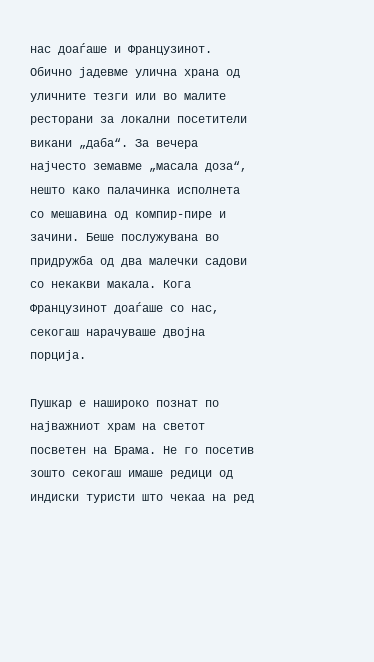нас доаѓаше и Французинот. Обично јадевме улична храна од уличните тезги или во малите ресторани за локални посетители викани „даба“. За вечера најчесто земавме „масала доза“, нешто како палачинка исполнета со мешавина од компир-пире и зачини. Беше послужувана во придружба од два малечки садови со некакви макала. Кога Французинот доаѓаше со нас, секогаш нарачуваше двојна порција.

Пушкар е нашироко познат по најважниот храм на светот посветен на Брама. Не го посетив зошто секогаш имаше редици од индиски туристи што чекаа на ред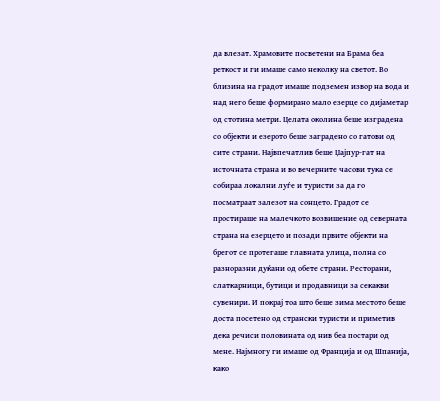да влезат. Храмовите посветени на Брама беа реткост и ги имаше само неколку на светот. Во близина на градот имаше подземен извор на вода и над него беше формирано мало езерце со дијаметар од стотина метри. Целата околина беше изградена со објекти и езерото беше заградено со гатови од сите страни. Највпечатлив беше Џајпур-гат на источната страна и во вечерните часови тука се собираа локални луѓе и туристи за да го посматраат залезот на сонцето. Градот се простираше на малечкото возвишение од северната страна на езерцето и позади првите објекти на брегот се протегаше главната улица, полна со разноразни дуќани од обете страни. Ресторани, слаткарници, бутици и продавници за секакви сувенири. И покрај тоа што беше зима местото беше доста посетено од странски туристи и приметив дека речиси половината од нив беа постари од мене. Најмногу ги имаше од Франција и од Шпанија, како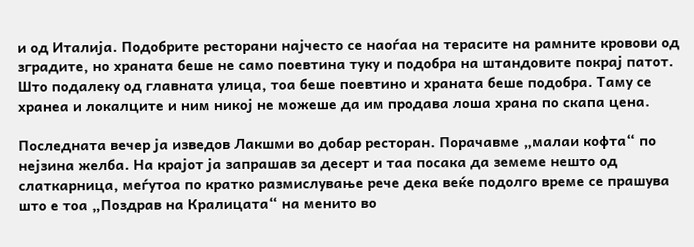и од Италија. Подобрите ресторани најчесто се наоѓаа на терасите на рамните кровови од зградите, но храната беше не само поевтина туку и подобра на штандовите покрај патот. Што подалеку од главната улица, тоа беше поевтино и храната беше подобра. Таму се хранеа и локалците и ним никој не можеше да им продава лоша храна по скапа цена.

Последната вечер ја изведов Лакшми во добар ресторан. Порачавме „малаи кофта“ по нејзина желба. На крајот ја запрашав за десерт и таа посака да земеме нешто од слаткарница, меѓутоа по кратко размислување рече дека веќе подолго време се прашува што е тоа „Поздрав на Кралицата“ на менито во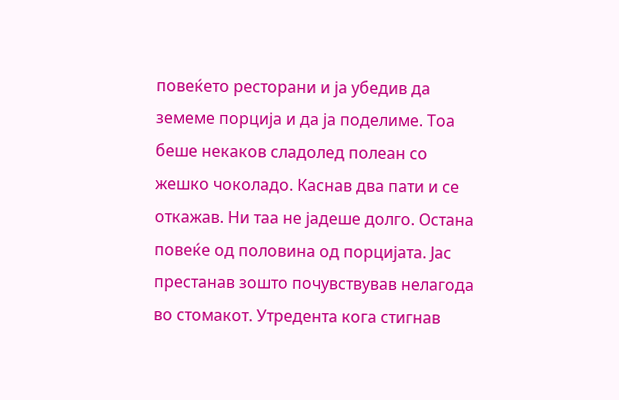повеќето ресторани и ја убедив да земеме порција и да ја поделиме. Тоа беше некаков сладолед полеан со жешко чоколадо. Каснав два пати и се откажав. Ни таа не јадеше долго. Остана повеќе од половина од порцијата. Јас престанав зошто почувствував нелагода во стомакот. Утредента кога стигнав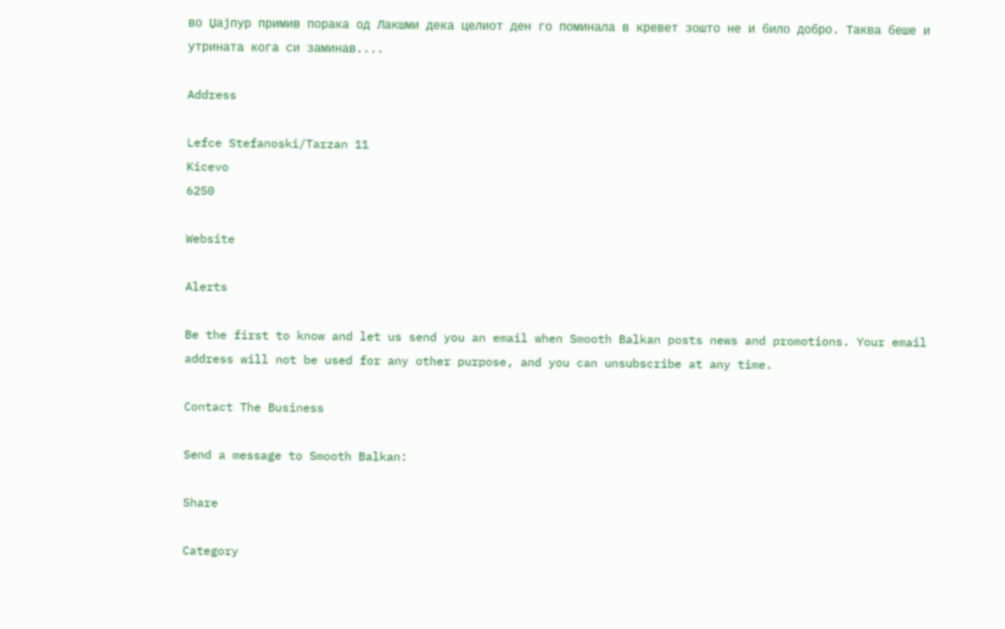во Џајпур примив порака од Лакшми дека целиот ден го поминала в кревет зошто не и било добро. Таква беше и утрината кога си заминав....

Address

Lefce Stefanoski/Tarzan 11
Kicevo
6250

Website

Alerts

Be the first to know and let us send you an email when Smooth Balkan posts news and promotions. Your email address will not be used for any other purpose, and you can unsubscribe at any time.

Contact The Business

Send a message to Smooth Balkan:

Share

Category